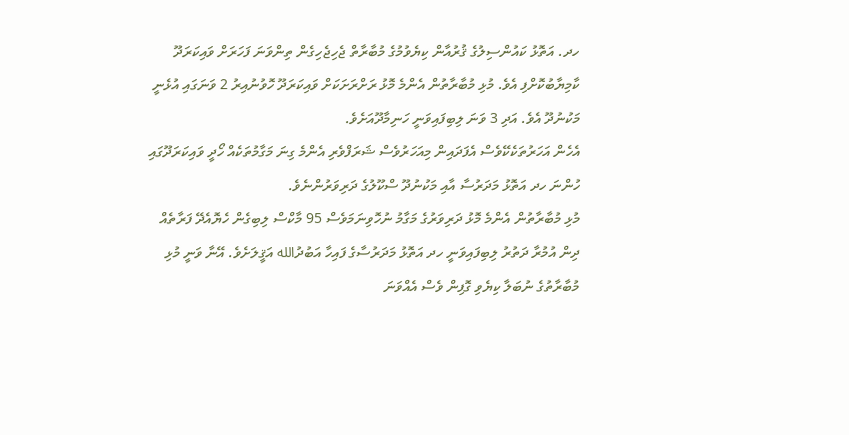ހދ. އަތޮޅު ކައުންސިލުގެ ޤުރުއާން ކިޔެވުމުގެ މުބާރާތް ޖެހިޖެހިގެން ތިންވަނަ ފަހަރަށް ވައިކަރަދޫ ކާމިޔާބުކޮށްފި އެވެ. މުޅި މުބާރާތުން އެންމެ މޮޅު ރަށްރަށަކަށް ވައިކަރަދޫ ހޮވުނުއިރު 2 ވަނަގައި އުޅެނީ މަކުނުދޫ އެވެ. އަދި 3 ވަނަ ލިބިފައިވަނީ ހަނިމާދޫއަށެވެ.
އެހެން އަހަރުތަކެކޭވެސް އެފަދައިން މިއަހަރުވެސް ޝަރަފްވެރި އެންމެ ގިނަ މަގާމުތަކެއް ހޯދީ ވައިކަރަދޫގައި ހުންނަ ހދ އަތޮޅު މަދަރުސާ އާއި މަކުނުދޫ ސްކޫލުގެ ދަރިވަރުންނެވެ.
މުޅި މުބާރާތުން އެންމެ މޮޅު ދަރިވަރުގެ މަގާމު ނުހޮވިނަމަވެސް 95 މާކްސް ލިބިގެން ހެޔޮއެދޭ ފަރާތެއް ދިން އުމުރާ ދަތުރު ލިބިފައިވަނީ ހދ އަތޮޅު މަދަރުސާގެ ފައިހާ އަބުދުالله އަޤީލަށެވެ. އޭނާ ވަނީ މުޅި މުބާރާތުގެ ނުބަލާ ކިޔެވި ގޮފިން ވެސް އެއްވަނަ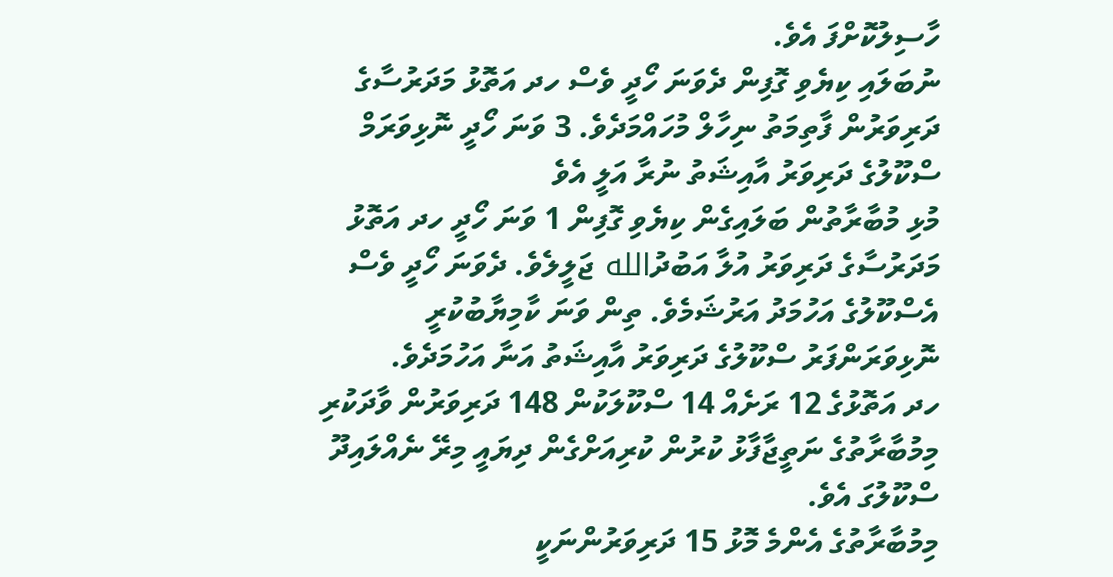ހާސިލުކޮށްފަ އެވެ.
ނުބަލައި ކިޔެވި ގޮފިން ދެވަނަ ހޯދީ ވެސް ހދ އަތޮޅު މަދަރުސާގެ ދަރިވަރުން ފާތިމަތު ނިހާލް މުހައްމަދެވެ. 3 ވަނަ ހޯދީ ނޮޅިވަރަމް ސްކޫލުގެ ދަރިވަރު އާއިޝަތު ނުރާ އަލީ އެވެ
މުޅި މުބާރާތުން ބަލައިގެން ކިޔެވި ގޮފިން 1 ވަނަ ހޯދީ ހދ އަތޮޅު މަދަރުސާގެ ދަރިވަރު އުލާ އަބުދުالله ޖަލީލެވެ. ދެވަނަ ހޯދީ ވެސް އެސްކޫލުގެ އަހުމަދު އަރުޝަމެވެ. ތިން ވަނަ ކާމިޔާބުކުރީ ނޮޅިވަރަންފަރު ސްކޫލުގެ ދަރިވަރު އާއިޝަތު އަނާ އަހުމަދެވެ.
ހދ އަތޮޅުގެ 12 ރަށެއް 14 ސްކޫލަކުން 148 ދަރިވަރުން ވާދަކުރި މިމުބާރާތުގެ ނަތީޖާފާޅު ކުރުން ކުރިއަށްގެން ދިޔައީ މިރޭ ނެއްލައިދޫ ސްކޫލުގަ އެވެ.
މިމުބާރާތުގެ އެންމެ މޮޅު 15 ދަރިވަރުންނަކީ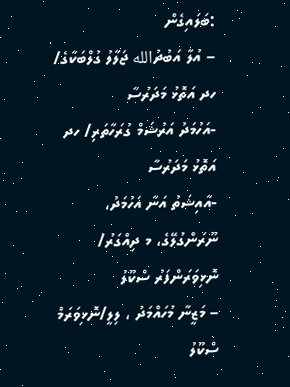:ބަލައިގެން
– އުލާ އަބުދުالله ޖަލާލު ގުލްބަކާގެ/ ހދ އަތޮޅު މަދަރުސާ
-އަހުމަދު އަރުޝަމް ގުރަހާތަރި/ ހދ އަތޮޅު މަދަރުސާ
-އާއިޝަތު އަނާ އަހުމަދު، ނޫރަންގުލޭގެ، މ ދިއްގަރު/ ނޮޅިވަރަންފަރު ސްކޫލު
– މަޒީނާ މުހައްމަދު ، ލިލީ/ނޮޅިވަރަމް ސްކޫލު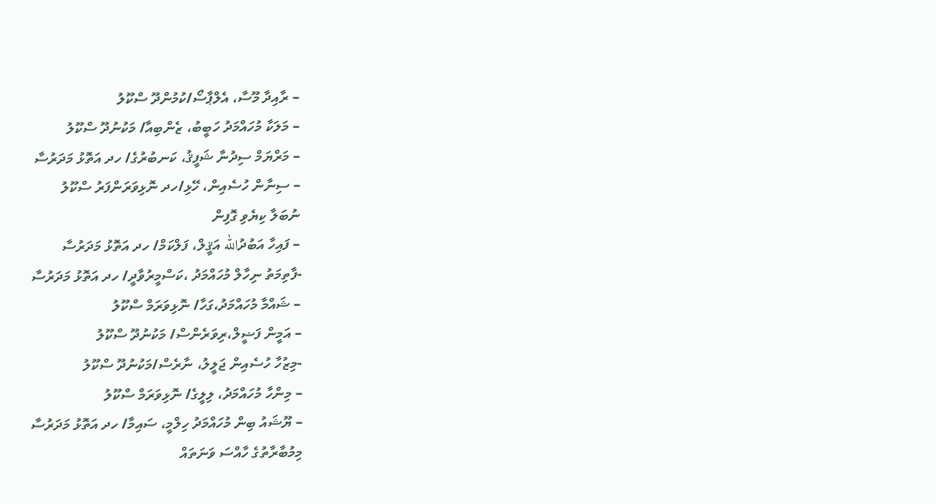– ރާއިދާ މޫސާ، އެލްޕާސޯ/ކުމުންދޫ ސްކޫލު
– މަލަކާ މުހައްމަދު ހަބީބު، ޒެންބިއާ/ މަކުނުދޫ ސްކޫލު
– މަރްޔަމް ސިދުނާ ޝަފީޤު، ކަނބުރުގެ/ ހދ އަތޮޅު މަދަރުސާ
– ސިނާން ހުސެއިން، ހޭޅި/ހދ ނޮޅިވަރަންފަރު ސްކޫލު
ނުބަލާ ކިޔެވި ގޮފިން
– ފައިހާ އަބުދުالله އަޤީލް، ފަލްކަމް/ ހދ އަތޮޅު މަދަރުސާ
-ފާތިމަތު ނިހާލް މުހައްމަދު ،ކަސްމީރުވާދީ/ ހދ އަތޮޅު މަދަރުސާ
– ޝައްމާ މުހައްމަދު،ގަހާ/ ނޮޅިވަރަމް ސްކޫލު
– އަމީން ފަޟީލް،ރިވަރެންސް/ މަކުނުދޫ ސްކޫލު
-މިޒުހާ ހުސެއިން ޖަލީލު، ނާރެސް/މަކުނުދޫ ސްކޫލު
– މިންހާ މުހައްމަދު، ލިލީގެ/ ނޮޅިވަރަމް ސްކޫލު
– ޔޫޝައު ބިން މުހައްމަދު ހިލްމީ، ސައިމާ/ ހދ އަތޮޅު މަދަރުސާ
މިމުބާރާތުގެ ހާއްސަ ވަނަތައް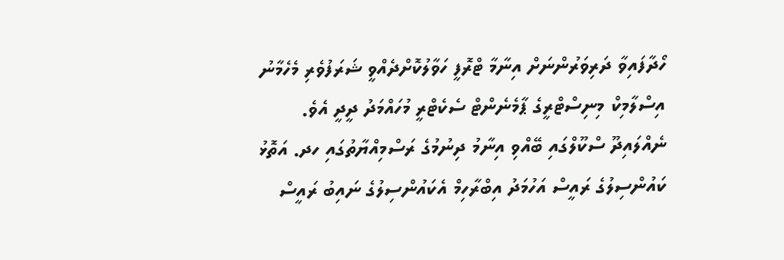ހޯދާފައިވާ ދަރިވަރުންނަށް އިނާމާ ޓްރޮފީ ހަވާލުކޮށްދެއްވީ ޝަރަފުވެރި މެހެމާނު އިސްލާމިކް މިނިސްޓްރީގެ ޕާމެނެންޓް ސެކެޓްރީ މުހައްމަދު ދީދީ އެވެ.
ނެއްލައިދޫ ސްކޫލްގައި ބޭއްވި އިނާމު ދިނުމުގެ ރަސްމިއްޔާތުގައި ހދ. އަތޮޅު ކައުންސިލުގެ ރައީސް އަހުމަދު އިބްރާހިމް އެކައުންސިލުގެ ނައިބު ރައީސް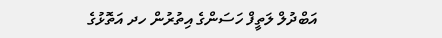އަބްދުލް ލަތީފް ހަސަންގެ އިތުރުން ހދ އަތޮޅުގެ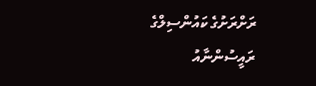ރަށްރަށުގެ ކައުންސިލްގެ ރައީސުންނާއު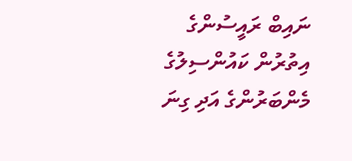ނައިބް ރައީސުންގެ އިތުރުން ކައުންސިލުގެ މެންބަރުންގެ އަދި ގިނަ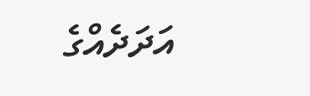އަދަދެއްގެ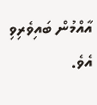އާއްމުން ބައިވެރިވި އެވެ.